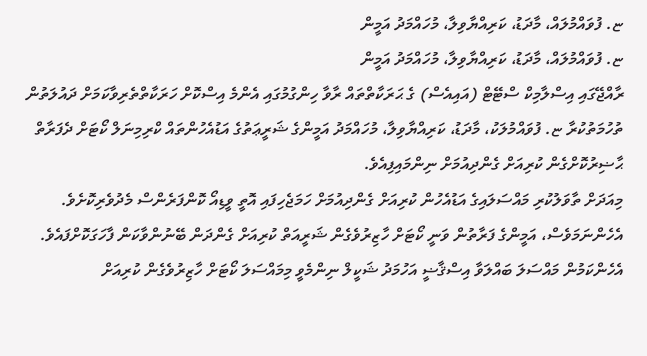ޏ. ފުވައްމުލައް، މާދަޑު، ކަރިއްޔާވިލާ، މުހައްމަދު އަމީން
ޏ. ފުވައްމުލައް، މާދަޑު، ކަރިއްޔާވިލާ، މުހައްމަދު އަމީން
ރާއްޖޭގައި އިސްލާމިކް ސްޓޭޓް (އައިއެސް) ގެ ޙަރަކާތްތައް ރާވާ ހިންގުމުގައި އެންމެ އިސްކޮށް ހަރަކާތްތެރިވާކަމަށް ދައުލަތުން ތުހުމަތުކުރާ ޏ. ފުވައްމުލަކު، މާދަޑު، ކަރިއްޔާވިލާ، މުހައްމަދު އަމީންގެ ޝަރީޢަތުގެ އަޑުއެހުންތައް ކްރިމިނަލް ކޯޓަށް ދެފަރާތް ޙާޟިރުކޮށްގެން ކުރިއަށް ގެންދިއުމަށް ނިންމައިފިއެވެ.
މިއަދަށް ތާވަލުކުރި މައްސަލައިގެ އަޑުއެހުން ކުރިއަށް ގެންދިއުމަށް ހަމަޖެހިފައި އޮތީ ވީޑިއޯ ކޮންފަރެންސް މެދުވެރިކޮށެވެ. އެހެންނަމަވެސް، އަމީންގެ ފަރާތުން ވަނީ ކޯޓަށް ހާޒިރުވެގެން ޝަރީއަތް ކުރިއަށް ގެންދަން ބޭނުންވާކަން ފާހަގަކޮށްފައެވެ.
އެހެންކަމުން މައްސަލަ ބައްލަވާ އިސްޤާޟީ އަހުމަދު ޝަކީލް ނިންމެވީ މިމައްސަލަ ކޯޓަށް ހާޒިރުވެގެން ކުރިއަށް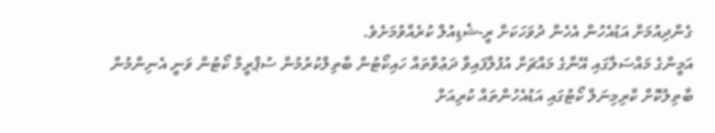ގެންދިއުމަށް އަޑުއެހުން އެހެން ދުވަހަކަށް ރީ-ޝެޑިއުލް ކުރެއްވުމަށެވެ.
އަމީންގެ މައްސަލާގައި އޭނާގެ މައްޗަށް އުފުލާފައިވާ ދަޢުވާތައް ހައިކޯޓުން ބާތިލްކުރުމުން ސުޕްރީމް ކޯޓުން ވަނީ އެނިންމުން ބާތިލުކޮށް ކްރިމިނަލް ކޯޓުގައި އަޑުއެހުންތައް ކުރިއަށް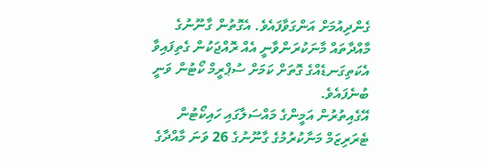ގެންދިއުމަށް އަންގަވާފައެވެ. އެގޮތުން ގާނޫނުގެ މާއްދާތައް މާނަކުރަންވާނީ އެއް ރޮއްޖަކުން ގެތިފައިވާ އެކަތިގަނޑެއްގެ ގޮތަށް ކަމަށް ސުޕްރީމް ކޯޓުން ވަނީ ބުނެފައެވެ.
އޭގެއިތުރުން އަމީންގެ މައްސަލާގައި ހައިކޯޓުން ޓެރަރިޒަމް މަނާކުރުމުގެ ގާނޫނުގެ 26 ވަނަ މާއްދާގެ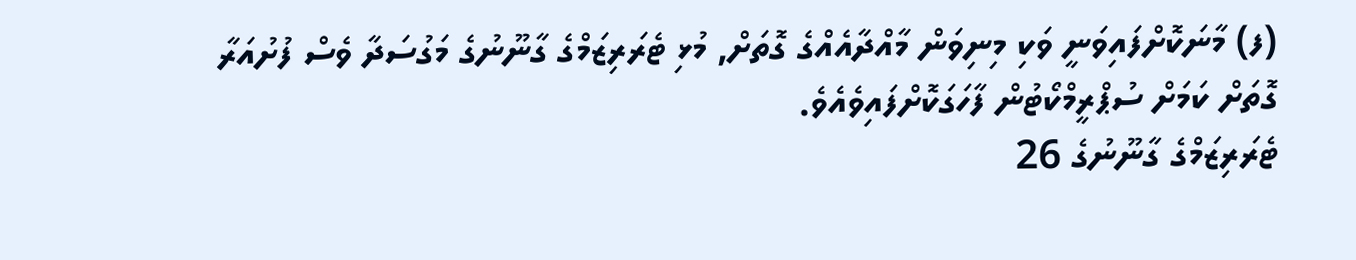(ފ) މާނަކޮށްފައިވަނީ ވަކި މިނިވަން މާއްދާއެއްގެ ގޮތަށް, މުޅި ޓެރަރިޒަމްގެ ގާނޫނުގެ މަގުސަދާ ވެސް ފުށުއަރާ ގޮތަށް ކަމަށް ސުޕްރީމްކޯޓުން ފާހަގަކޮށްފައިވެއެވެ.
ޓެރަރިޒަމްގެ ގާނޫނުގެ 26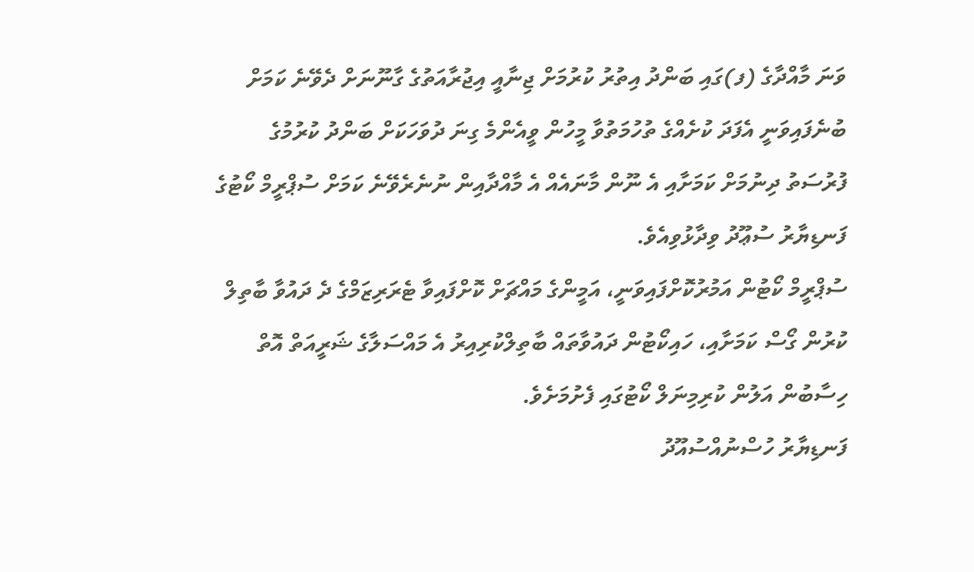ވަނަ މާއްދާގެ (ފ)ގައި ބަންދު އިތުރު ކުރުމަށް ޖިނާއީ އިޖުރާއަތުގެ ގާނޫނަށް ދެވޭނެ ކަމަށް ބުނެފައިވަނީ އެފަދަ ކުށެއްގެ ތުހުމަތުވާ މީހުން ވީއެންމެ ގިނަ ދުވަހަކަށް ބަންދު ކުރުމުގެ ފުރުސަތު ދިނުމަށް ކަމަށާއި އެ ނޫން މާނައެއް އެ މާއްދާއިން ނުނެރެވޭނެ ކަމަށް ސުޕްރީމް ކޯޓުގެ ފަނޑިޔާރު ސުޢޫދު ވިދާޅުވިއެވެ.
ސުޕްރީމް ކޯޓުން އަމުރުކޮށްފައިވަނީ، އަމީންގެ މައްޗަށް ކޮށްފައިވާ ޓެރަރިޒަމްގެ ދެ ދައުވާ ބާތިލް ކުރުން ގޯސް ކަމަށާއި، ހައިކޯޓުން ދައުވާތައް ބާތިލްކުރިއިރު އެ މައްސަލާގެ ޝަރީއަތް އޮތް ހިސާބުން އަލުން ކުރިމިނަލް ކޯޓުގައި ފެށުމަށެވެ.
ފަނޑިޔާރު ހުސްނުއްސުއޫދު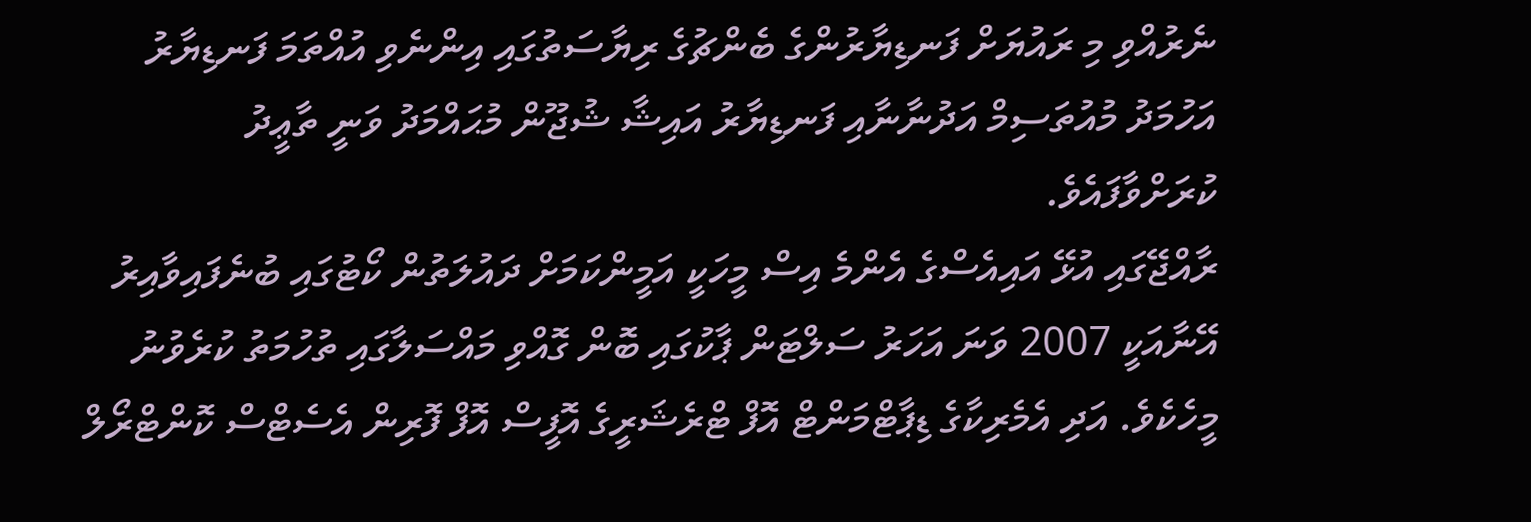ނެރުއްވި މި ރައުޔަށް ފަނޑިޔާރުންގެ ބެންޗުގެ ރިޔާސަތުގައި އިންނެވި އުއްތަމަ ފަނޑިޔާރު އަހުމަދު މުއުތަސިމް އަދުނާނާއި ފަނޑިޔާރު އައިޝާ ޝުޖޫން މުޙައްމަދު ވަނީ ތާޢީދު ކުރަށްވާފައެވެ.
ރާއްޖޭގައި އުޅޭ އައިއެސްގެ އެންމެ އިސް މީހަކީ އަމީންކަމަށް ދައުލަތުން ކޯޓުގައި ބުނެފައިވާއިރު އޭނާއަކީ 2007 ވަނަ އަހަރު ސަލްޓަން ޕާކުގައި ބޮން ގޮއްވި މައްސަލާގައި ތުހުމަތު ކުރެވުނު މީހެކެވެ. އަދި އެމެރިކާގެ ޑިޕާޓްމަންޓް އޮފް ޓްރެޝަރީގެ އޮފީސް އޮފް ފޮރިން އެސެޓްސް ކޮންޓްރޯލް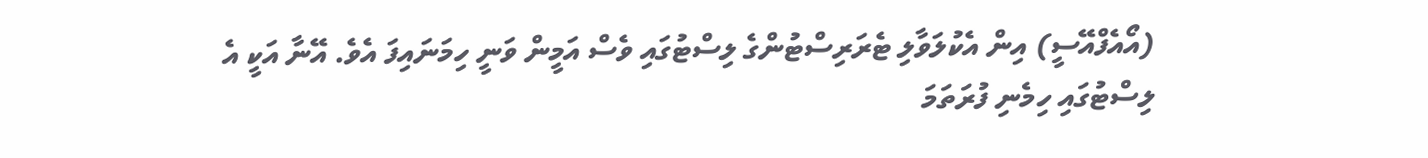(އޯއެފްއޭސީ) އިން އެކުލަވާލި ޓެރަރިސްޓުންގެ ލިސްޓުގައި ވެސް އަމީން ވަނީ ހިމަނައިފަ އެވެ. އޭނާ އަކީ އެ ލިސްޓުގައި ހިމެނި ފުރަތަމަ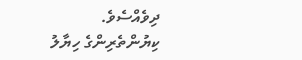ދިވެއްސެވެ.
ކިޔުންތެރިންގެ ހިޔާލު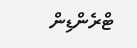ޓްރެންޑިން